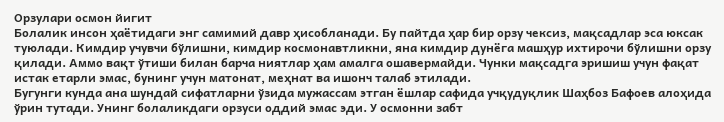Орзулари осмон йигит
Болалик инсон ҳаётидаги энг самимий давр ҳисобланади. Бу пайтда ҳар бир орзу чексиз, мақсадлар эса юксак туюлади. Кимдир учувчи бўлишни, кимдир космонавтликни, яна кимдир дунёга машҳур ихтирочи бўлишни орзу қилади. Аммо вақт ўтиши билан барча ниятлар ҳам амалга ошавермайди. Чунки мақсадга эришиш учун фақат истак етарли эмас, бунинг учун матонат, меҳнат ва ишонч талаб этилади.
Бугунги кунда ана шундай сифатларни ўзида мужассам этган ёшлар сафида учқудуқлик Шаҳбоз Бафоев алоҳида ўрин тутади. Унинг болаликдаги орзуси оддий эмас эди. У осмонни забт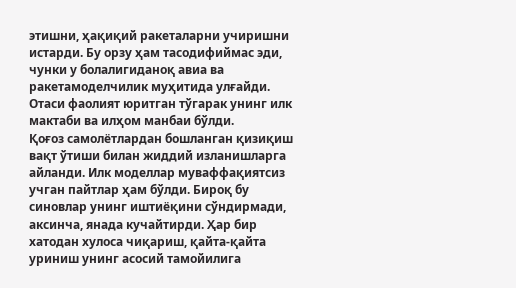этишни, ҳақиқий ракеталарни учиришни истарди. Бу орзу ҳам тасодифиймас эди, чунки у болалигиданоқ авиа ва ракетамоделчилик муҳитида улғайди. Отаси фаолият юритган тўгарак унинг илк мактаби ва илҳом манбаи бўлди.
Қоғоз самолётлардан бошланган қизиқиш вақт ўтиши билан жиддий изланишларга айланди. Илк моделлар муваффақиятсиз учган пайтлар ҳам бўлди. Бироқ бу синовлар унинг иштиёқини сўндирмади, аксинча, янада кучайтирди. Ҳар бир хатодан хулоса чиқариш, қайта-қайта уриниш унинг асосий тамойилига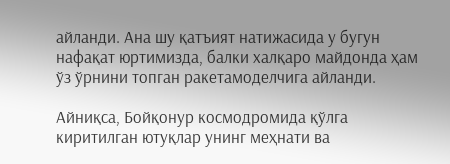айланди. Ана шу қатъият натижасида у бугун нафақат юртимизда, балки халқаро майдонда ҳам ўз ўрнини топган ракетамоделчига айланди.

Айниқса, Бойқонур космодромида қўлга киритилган ютуқлар унинг меҳнати ва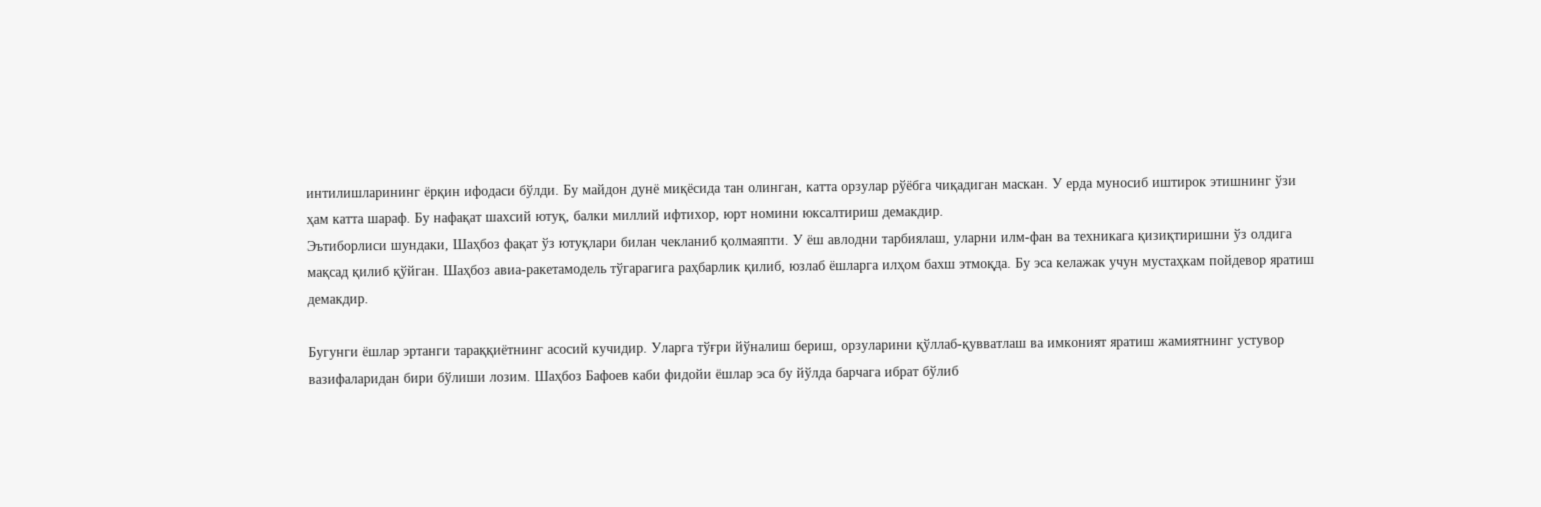интилишларининг ёрқин ифодаси бўлди. Бу майдон дунё миқёсида тан олинган, катта орзулар рўёбга чиқадиган маскан. У ерда муносиб иштирок этишнинг ўзи ҳам катта шараф. Бу нафақат шахсий ютуқ, балки миллий ифтихор, юрт номини юксалтириш демакдир.
Эътиборлиси шундаки, Шаҳбоз фақат ўз ютуқлари билан чекланиб қолмаяпти. У ёш авлодни тарбиялаш, уларни илм-фан ва техникага қизиқтиришни ўз олдига мақсад қилиб қўйган. Шаҳбоз авиа-ракетамодель тўгарагига раҳбарлик қилиб, юзлаб ёшларга илҳом бахш этмоқда. Бу эса келажак учун мустаҳкам пойдевор яратиш демакдир.

Бугунги ёшлар эртанги тараққиётнинг асосий кучидир. Уларга тўғри йўналиш бериш, орзуларини қўллаб-қувватлаш ва имконият яратиш жамиятнинг устувор вазифаларидан бири бўлиши лозим. Шаҳбоз Бафоев каби фидойи ёшлар эса бу йўлда барчага ибрат бўлиб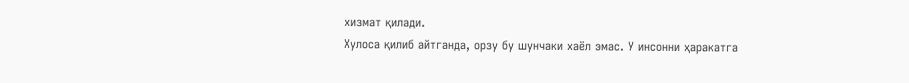хизмат қилади.
Хулоса қилиб айтганда, орзу бу шунчаки хаёл эмас. У инсонни ҳаракатга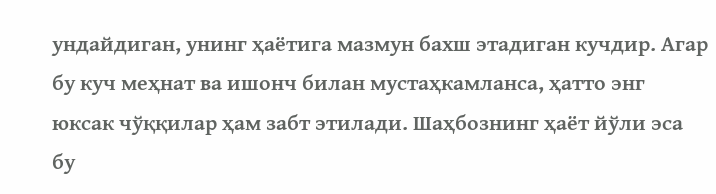ундайдиган, унинг ҳаётига мазмун бахш этадиган кучдир. Агар бу куч меҳнат ва ишонч билан мустаҳкамланса, ҳатто энг юксак чўққилар ҳам забт этилади. Шаҳбознинг ҳаёт йўли эса бу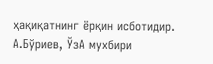ҳақиқатнинг ёрқин исботидир.
А.Бўриев, ЎзА мухбири